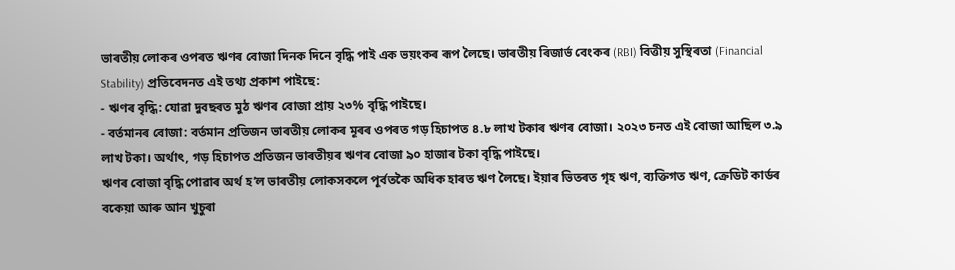ভাৰতীয় লোকৰ ওপৰত ঋণৰ বোজা দিনক দিনে বৃদ্ধি পাই এক ভয়ংকৰ ৰূপ লৈছে। ভাৰতীয় ৰিজাৰ্ভ বেংকৰ (RBI) বিত্তীয় সুস্থিৰতা (Financial Stability) প্ৰতিবেদনত এই তথ্য প্ৰকাশ পাইছে:
- ঋণৰ বৃদ্ধি: যোৱা দুবছৰত মুঠ ঋণৰ বোজা প্ৰায় ২৩% বৃদ্ধি পাইছে।
- বৰ্তমানৰ বোজা: বৰ্তমান প্ৰতিজন ভাৰতীয় লোকৰ মূৰৰ ওপৰত গড় হিচাপত ৪.৮ লাখ টকাৰ ঋণৰ বোজা। ২০২৩ চনত এই বোজা আছিল ৩.৯ লাখ টকা। অৰ্থাৎ, গড় হিচাপত প্ৰতিজন ভাৰতীয়ৰ ঋণৰ বোজা ৯০ হাজাৰ টকা বৃদ্ধি পাইছে।
ঋণৰ বোজা বৃদ্ধি পোৱাৰ অৰ্থ হ’ল ভাৰতীয় লোকসকলে পূৰ্বতকৈ অধিক হাৰত ঋণ লৈছে। ইয়াৰ ভিতৰত গৃহ ঋণ, ব্যক্তিগত ঋণ, ক্ৰেডিট কাৰ্ডৰ বকেয়া আৰু আন খুচুৰা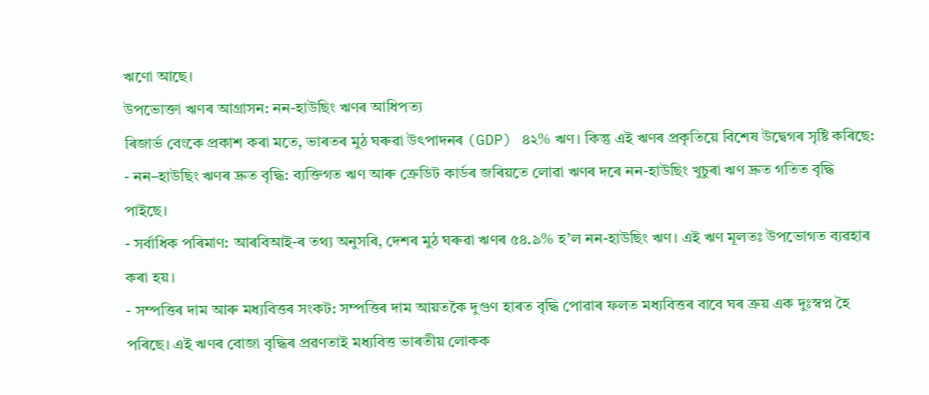ঋণো আছে।
উপভোক্তা ঋণৰ আগ্ৰাসন: নন-হাউছিং ঋণৰ আধিপত্য
ৰিজাৰ্ভ বেংকে প্ৰকাশ কৰা মতে, ভাৰতৰ মুঠ ঘৰুৱা উৎপাদনৰ (GDP) ৪২% ঋণ। কিন্তু এই ঋণৰ প্ৰকৃতিয়ে বিশেষ উদ্বেগৰ সৃষ্টি কৰিছে:
- নন–হাউছিং ঋণৰ দ্ৰুত বৃদ্ধি: ব্যক্তিগত ঋণ আৰু ক্ৰেডিট কাৰ্ডৰ জৰিয়তে লোৱা ঋণৰ দৰে নন-হাউছিং খুচুৰা ঋণ দ্ৰুত গতিত বৃদ্ধি পাইছে।
- সৰ্বাধিক পৰিমাণ: আৰবিআই-ৰ তথ্য অনুসৰি, দেশৰ মুঠ ঘৰুৱা ঋণৰ ৫৪.৯% হ’ল নন-হাউছিং ঋণ। এই ঋণ মূলতঃ উপভোগত ব্যৱহাৰ কৰা হয়।
- সম্পত্তিৰ দাম আৰু মধ্যবিত্তৰ সংকট: সম্পত্তিৰ দাম আয়তকৈ দুগুণ হাৰত বৃদ্ধি পোৱাৰ ফলত মধ্যবিত্তৰ বাবে ঘৰ ক্ৰয় এক দুঃস্বপ্ন হৈ পৰিছে। এই ঋণৰ বোজা বৃদ্ধিৰ প্ৰৱণতাই মধ্যবিত্ত ভাৰতীয় লোকক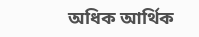অধিক আৰ্থিক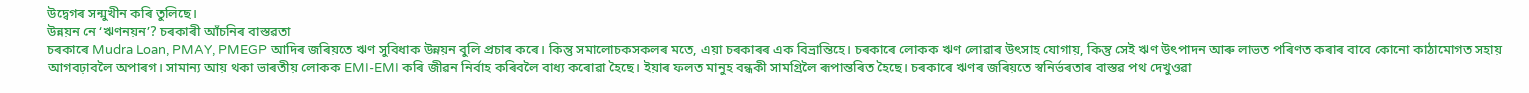উদ্বেগৰ সন্মুখীন কৰি তুলিছে।
উন্নয়ন নে ‘ঋণনয়ন’? চৰকাৰী আঁচনিৰ বাস্তৱতা
চৰকাৰে Mudra Loan, PMAY, PMEGP আদিৰ জৰিয়তে ঋণ সুবিধাক উন্নয়ন বুলি প্ৰচাৰ কৰে। কিন্তু সমালোচকসকলৰ মতে, এয়া চৰকাৰৰ এক বিভ্ৰান্তিহে। চৰকাৰে লোকক ঋণ লোৱাৰ উৎসাহ যোগায়, কিন্তু সেই ঋণ উৎপাদন আৰু লাভত পৰিণত কৰাৰ বাবে কোনো কাঠামোগত সহায় আগবঢ়াবলৈ অপাৰগ। সামান্য আয় থকা ভাৰতীয় লোকক EMI-EMI কৰি জীৱন নিৰ্বাহ কৰিবলৈ বাধ্য কৰোৱা হৈছে। ইয়াৰ ফলত মানুহ বন্ধকী সামগ্ৰিলৈ ৰূপান্তৰিত হৈছে। চৰকাৰে ঋণৰ জৰিয়তে স্বনিৰ্ভৰতাৰ বাস্তৱ পথ দেখুওৱা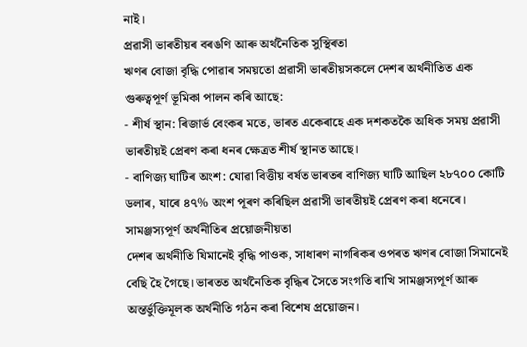নাই।
প্ৰৱাসী ভাৰতীয়ৰ বৰঙণি আৰু অৰ্থনৈতিক সুস্থিৰতা
ঋণৰ বোজা বৃদ্ধি পোৱাৰ সময়তো প্ৰৱাসী ভাৰতীয়সকলে দেশৰ অৰ্থনীতিত এক গুৰুত্বপূৰ্ণ ভূমিকা পালন কৰি আছে:
- শীৰ্ষ স্থান: ৰিজাৰ্ভ বেংকৰ মতে, ভাৰত একেৰাহে এক দশকতকৈ অধিক সময় প্ৰৱাসী ভাৰতীয়ই প্ৰেৰণ কৰা ধনৰ ক্ষেত্ৰত শীৰ্ষ স্থানত আছে।
- বাণিজ্য ঘাটিৰ অংশ: যোৱা বিত্তীয় বৰ্ষত ভাৰতৰ বাণিজ্য ঘাটি আছিল ২৮৭০০ কোটি ডলাৰ, যাৰে ৪৭% অংশ পূৰণ কৰিছিল প্ৰৱাসী ভাৰতীয়ই প্ৰেৰণ কৰা ধনেৰে।
সামঞ্জস্যপূর্ণ অৰ্থনীতিৰ প্ৰয়োজনীয়তা
দেশৰ অৰ্থনীতি যিমানেই বৃদ্ধি পাওক, সাধাৰণ নাগৰিকৰ ওপৰত ঋণৰ বোজা সিমানেই বেছি হৈ গৈছে। ভাৰতত অৰ্থনৈতিক বৃদ্ধিৰ সৈতে সংগতি ৰাখি সামঞ্জস্যপূৰ্ণ আৰু অন্তৰ্ভুক্তিমূলক অৰ্থনীতি গঠন কৰা বিশেষ প্ৰয়োজন।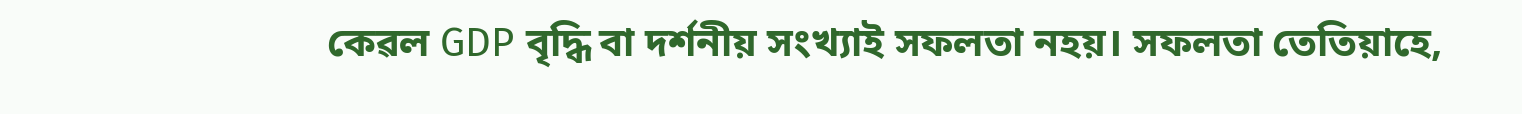কেৱল GDP বৃদ্ধি বা দৰ্শনীয় সংখ্যাই সফলতা নহয়। সফলতা তেতিয়াহে,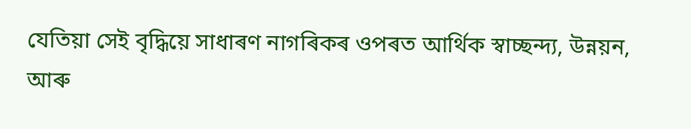যেতিয়া সেই বৃদ্ধিয়ে সাধাৰণ নাগৰিকৰ ওপৰত আৰ্থিক স্বাচ্ছন্দ্য, উন্নয়ন, আৰু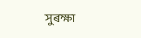সুৰক্ষা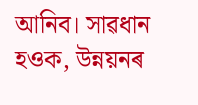আনিব। সাৱধান হওক, উন্নয়নৰ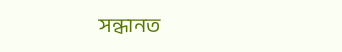সন্ধানত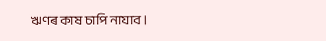ঋণৰ কাষ চাপি নাযাব।